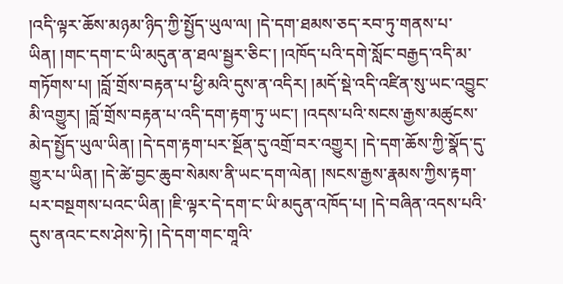།འདི་ལྟར་ཆོས་མཉམ་ཉིད་ཀྱི་སྤྱོད་ཡུལ་ལ། །དེ་དག་ཐམས་ཅད་རབ་ཏུ་གནས་པ་ཡིན། །གང་དག་ང་ཡི་མདུན་ན་ཐལ་སྦྱར་ཅིང་། །འཁོད་པའི་དགེ་སློང་བརྒྱད་འདི་མ་གཏོགས་པ། །བློ་གྲོས་བརྟན་པ་ཕྱི་མའི་དུས་ན་འདིར། །མདོ་སྡེ་འདི་འཛིན་སུ་ཡང་འབྱུང་མི་འགྱུར། །བློ་གྲོས་བརྟན་པ་འདི་དག་རྟག་ཏུ་ཡང་། །འདས་པའི་སངས་རྒྱས་མཚུངས་མེད་སྤྱོད་ཡུལ་ཡིན། །དེ་དག་རྟག་པར་སྔོན་དུ་འགྲོ་བར་འགྱུར། །དེ་དག་ཆོས་ཀྱི་སྣོད་དུ་གྱུར་པ་ཡིན། །དེ་ཚེ་བྱང་ཆུབ་སེམས་ནི་ཡང་དག་ལེན། །སངས་རྒྱས་རྣམས་ཀྱིས་རྟག་པར་བསྔགས་པའང་ཡིན། །ཇི་ལྟར་དེ་དག་ང་ཡི་མདུན་འཁོད་པ། །དེ་བཞིན་འདས་པའི་དུས་ནའང་ངས་ཤེས་ཏེ། །དེ་དག་གང་གཱའི་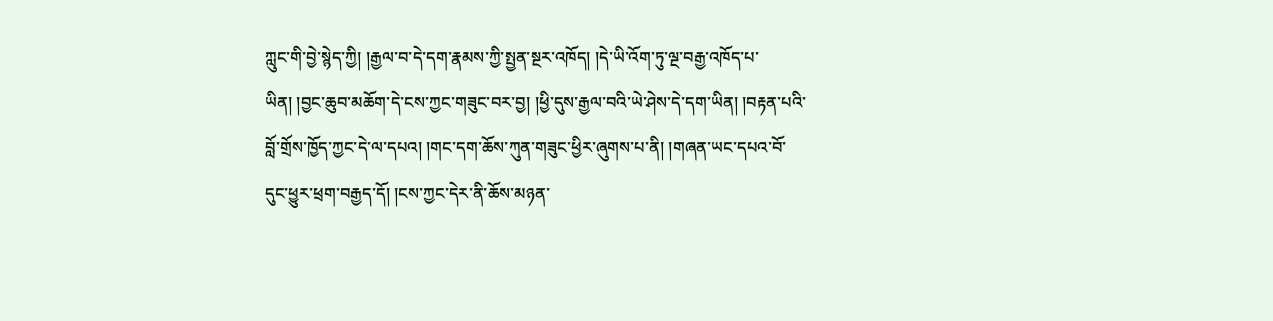ཀླུང་གི་བྱེ་སྙེད་ཀྱི། །རྒྱལ་བ་དེ་དག་རྣམས་ཀྱི་སྤྱན་སྔར་འཁོད། །དེ་ཡི་འོག་ཏུ་ལྔ་བརྒྱ་འཁོད་པ་ཡིན། །བྱང་ཆུབ་མཆོག་དེ་ངས་ཀྱང་གཟུང་བར་བྱ། །ཕྱི་དུས་རྒྱལ་བའི་ཡེ་ཤེས་དེ་དག་ཡིན། །བརྟན་པའི་བློ་གྲོས་ཁྱོད་ཀྱང་དེ་ལ་དཔའ། །གང་དག་ཆོས་ཀུན་གཟུང་ཕྱིར་ཞུགས་པ་ནི། །གཞན་ཡང་དཔའ་བོ་དུང་ཕྱུར་ཕྲག་བརྒྱད་དོ། །ངས་ཀྱང་དེར་ནི་ཆོས་མཉན་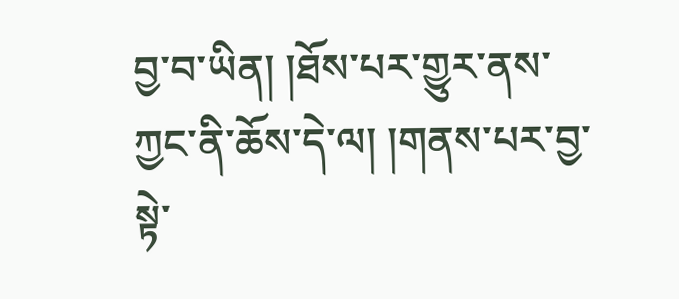བྱ་བ་ཡིན། །ཐོས་པར་གྱུར་ནས་ཀྱང་ནི་ཆོས་དེ་ལ། །གནས་པར་བྱ་སྟེ་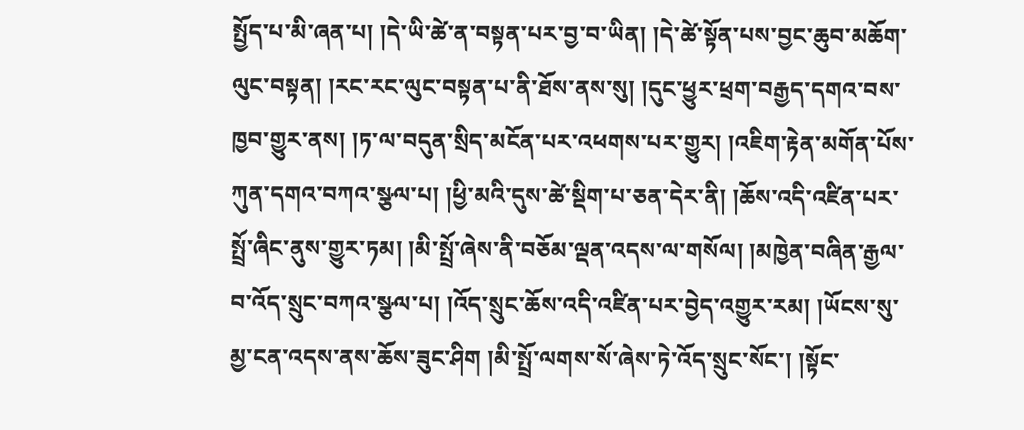སྤྱོད་པ་མི་ཞན་པ། །དེ་ཡི་ཚེ་ན་བསྟན་པར་བྱ་བ་ཡིན། །དེ་ཚེ་སྟོན་པས་བྱང་ཆུབ་མཆོག་ལུང་བསྟན། །རང་རང་ལུང་བསྟན་པ་ནི་ཐོས་ནས་སུ། །དུང་ཕྱུར་ཕྲག་བརྒྱད་དགའ་བས་ཁྱབ་གྱུར་ནས། །ཏ་ལ་བདུན་སྲིད་མངོན་པར་འཕགས་པར་གྱུར། །འཇིག་རྟེན་མགོན་པོས་ཀུན་དགའ་བཀའ་སྩལ་པ། །ཕྱི་མའི་དུས་ཚེ་སྡིག་པ་ཅན་དེར་ནི། །ཆོས་འདི་འཛིན་པར་སྤྲོ་ཞིང་ནུས་གྱུར་ཏམ། །མི་སྤྲོ་ཞེས་ནི་བཅོམ་ལྡན་འདས་ལ་གསོལ། །མཁྱེན་བཞིན་རྒྱལ་བ་འོད་སྲུང་བཀའ་སྩལ་པ། །འོད་སྲུང་ཆོས་འདི་འཛིན་པར་བྱེད་འགྱུར་རམ། །ཡོངས་སུ་མྱ་ངན་འདས་ནས་ཆོས་ཟུང་ཤིག །མི་སྤྲོ་ལགས་སོ་ཞེས་ཏེ་འོད་སྲུང་སོང་། །སྟོང་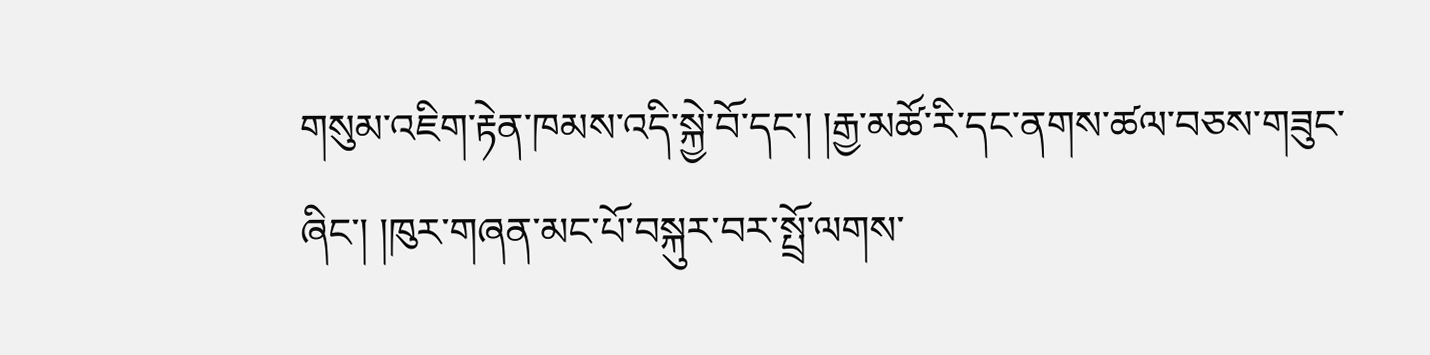གསུམ་འཇིག་རྟེན་ཁམས་འདི་སྐྱེ་བོ་དང་། །རྒྱ་མཚོ་རི་དང་ནགས་ཚལ་བཅས་གཟུང་ཞིང་། །ཁུར་གཞན་མང་པོ་བསྐུར་བར་སྤྲོ་ལགས་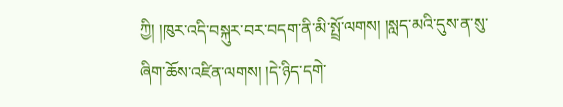ཀྱི། །ཁུར་འདི་བསྐུར་བར་བདག་ནི་མི་སྤྲོ་ལགས། །སླད་མའི་དུས་ན་སུ་ཞིག་ཆོས་འཛིན་ལགས། །དེ་ཉིད་དགེ་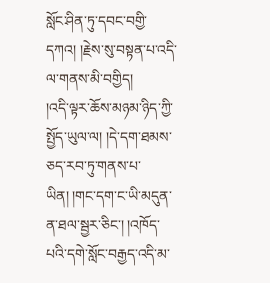སློང་ཤིན་ཏུ་དབང་བགྱི་དཀའ། །རྗེས་སུ་བསྟན་པ་འདི་ལ་གནས་མི་བགྱིད།
།འདི་ལྟར་ཆོས་མཉམ་ཉིད་ཀྱི་སྤྱོད་ཡུལ་ལ། །དེ་དག་ཐམས་ཅད་རབ་ཏུ་གནས་པ་ཡིན། །གང་དག་ང་ཡི་མདུན་ན་ཐལ་སྦྱར་ཅིང་། །འཁོད་པའི་དགེ་སློང་བརྒྱད་འདི་མ་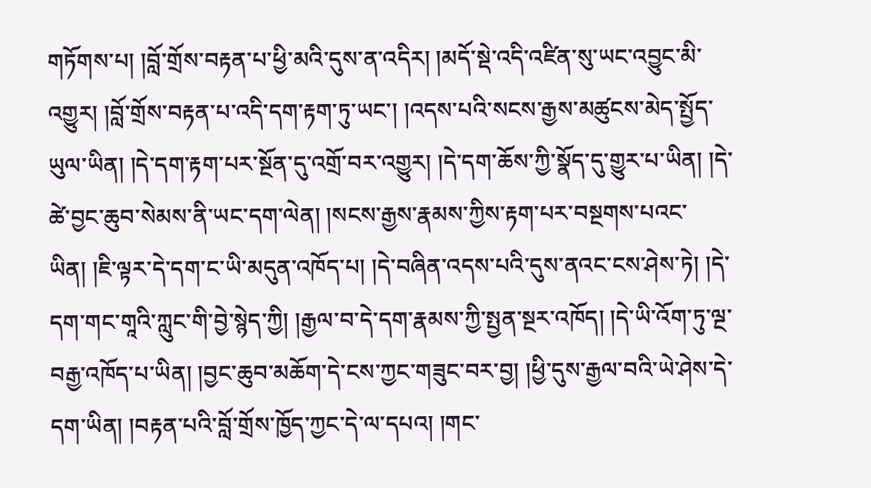གཏོགས་པ། །བློ་གྲོས་བརྟན་པ་ཕྱི་མའི་དུས་ན་འདིར། །མདོ་སྡེ་འདི་འཛིན་སུ་ཡང་འབྱུང་མི་འགྱུར། །བློ་གྲོས་བརྟན་པ་འདི་དག་རྟག་ཏུ་ཡང་། །འདས་པའི་སངས་རྒྱས་མཚུངས་མེད་སྤྱོད་ཡུལ་ཡིན། །དེ་དག་རྟག་པར་སྔོན་དུ་འགྲོ་བར་འགྱུར། །དེ་དག་ཆོས་ཀྱི་སྣོད་དུ་གྱུར་པ་ཡིན། །དེ་ཚེ་བྱང་ཆུབ་སེམས་ནི་ཡང་དག་ལེན། །སངས་རྒྱས་རྣམས་ཀྱིས་རྟག་པར་བསྔགས་པའང་ཡིན། །ཇི་ལྟར་དེ་དག་ང་ཡི་མདུན་འཁོད་པ། །དེ་བཞིན་འདས་པའི་དུས་ནའང་ངས་ཤེས་ཏེ། །དེ་དག་གང་གཱའི་ཀླུང་གི་བྱེ་སྙེད་ཀྱི། །རྒྱལ་བ་དེ་དག་རྣམས་ཀྱི་སྤྱན་སྔར་འཁོད། །དེ་ཡི་འོག་ཏུ་ལྔ་བརྒྱ་འཁོད་པ་ཡིན། །བྱང་ཆུབ་མཆོག་དེ་ངས་ཀྱང་གཟུང་བར་བྱ། །ཕྱི་དུས་རྒྱལ་བའི་ཡེ་ཤེས་དེ་དག་ཡིན། །བརྟན་པའི་བློ་གྲོས་ཁྱོད་ཀྱང་དེ་ལ་དཔའ། །གང་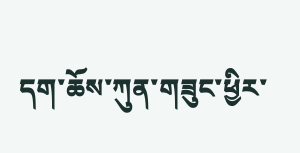དག་ཆོས་ཀུན་གཟུང་ཕྱིར་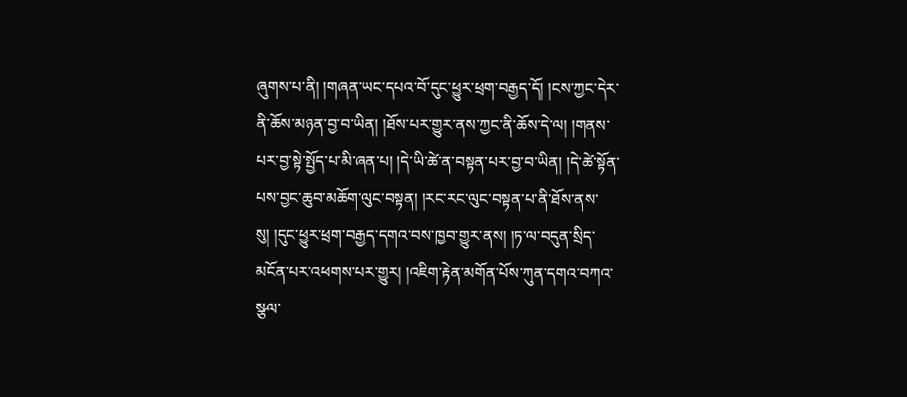ཞུགས་པ་ནི། །གཞན་ཡང་དཔའ་བོ་དུང་ཕྱུར་ཕྲག་བརྒྱད་དོ། །ངས་ཀྱང་དེར་ནི་ཆོས་མཉན་བྱ་བ་ཡིན། །ཐོས་པར་གྱུར་ནས་ཀྱང་ནི་ཆོས་དེ་ལ། །གནས་པར་བྱ་སྟེ་སྤྱོད་པ་མི་ཞན་པ། །དེ་ཡི་ཚེ་ན་བསྟན་པར་བྱ་བ་ཡིན། །དེ་ཚེ་སྟོན་པས་བྱང་ཆུབ་མཆོག་ལུང་བསྟན། །རང་རང་ལུང་བསྟན་པ་ནི་ཐོས་ནས་སུ། །དུང་ཕྱུར་ཕྲག་བརྒྱད་དགའ་བས་ཁྱབ་གྱུར་ནས། །ཏ་ལ་བདུན་སྲིད་མངོན་པར་འཕགས་པར་གྱུར། །འཇིག་རྟེན་མགོན་པོས་ཀུན་དགའ་བཀའ་སྩལ་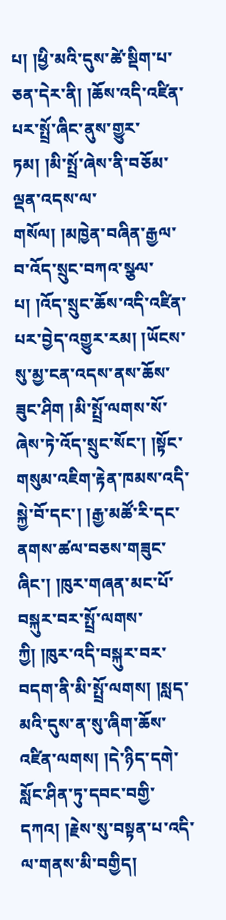པ། །ཕྱི་མའི་དུས་ཚེ་སྡིག་པ་ཅན་དེར་ནི། །ཆོས་འདི་འཛིན་པར་སྤྲོ་ཞིང་ནུས་གྱུར་ཏམ། །མི་སྤྲོ་ཞེས་ནི་བཅོམ་ལྡན་འདས་ལ་གསོལ། །མཁྱེན་བཞིན་རྒྱལ་བ་འོད་སྲུང་བཀའ་སྩལ་པ། །འོད་སྲུང་ཆོས་འདི་འཛིན་པར་བྱེད་འགྱུར་རམ། །ཡོངས་སུ་མྱ་ངན་འདས་ནས་ཆོས་ཟུང་ཤིག །མི་སྤྲོ་ལགས་སོ་ཞེས་ཏེ་འོད་སྲུང་སོང་། །སྟོང་གསུམ་འཇིག་རྟེན་ཁམས་འདི་སྐྱེ་བོ་དང་། །རྒྱ་མཚོ་རི་དང་ནགས་ཚལ་བཅས་གཟུང་ཞིང་། །ཁུར་གཞན་མང་པོ་བསྐུར་བར་སྤྲོ་ལགས་ཀྱི། །ཁུར་འདི་བསྐུར་བར་བདག་ནི་མི་སྤྲོ་ལགས། །སླད་མའི་དུས་ན་སུ་ཞིག་ཆོས་འཛིན་ལགས། །དེ་ཉིད་དགེ་སློང་ཤིན་ཏུ་དབང་བགྱི་དཀའ། །རྗེས་སུ་བསྟན་པ་འདི་ལ་གནས་མི་བགྱིད།